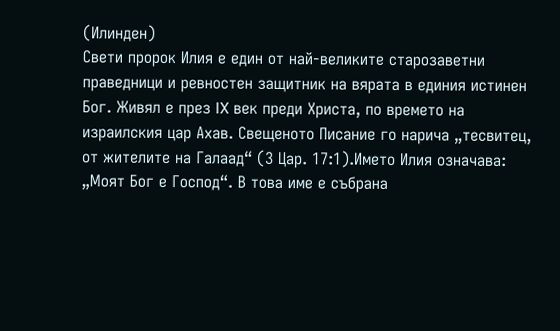(Илинден)
Свети пророк Илия е един от най-великите старозаветни праведници и ревностен защитник на вярата в единия истинен Бог. Живял е през IX век преди Христа, по времето на израилския цар Ахав. Свещеното Писание го нарича „тесвитец, от жителите на Галаад“ (3 Цар. 17:1).Името Илия означава: „Моят Бог е Господ“. В това име е събрана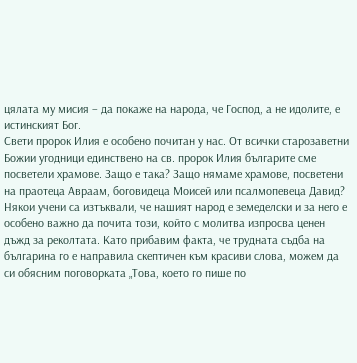цялата му мисия – да покаже на народа, че Господ, а не идолите, е истинският Бог.
Свети пророк Илия е особено почитан у нас. От всички старозаветни Божии угодници единствено на св. пророк Илия българите сме посветели храмове. Защо е така? Защо нямаме храмове, посветени на праотеца Авраам, боговидеца Моисей или псалмопевеца Давид?
Някои учени са изтъквали, че нашият народ е земеделски и за него е особено важно да почита този, който с молитва изпросва ценен дъжд за реколтата. Като прибавим факта, че трудната съдба на българина го е направила скептичен към красиви слова, можем да си обясним поговорката „Това, което го пише по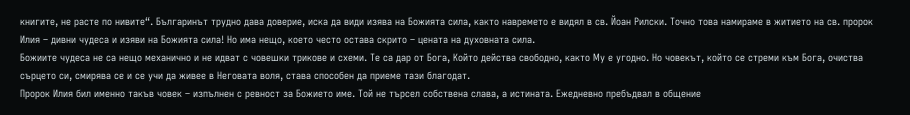книгите, не расте по нивите“. Българинът трудно дава доверие, иска да види изява на Божията сила, както навремето е видял в св. Йоан Рилски. Точно това намираме в житието на св. пророк Илия – дивни чудеса и изяви на Божията сила! Но има нещо, което често остава скрито – цената на духовната сила.
Божиите чудеса не са нещо механично и не идват с човешки трикове и схеми. Те са дар от Бога, Който действа свободно, както Му е угодно. Но човекът, който се стреми към Бога, очиства сърцето си, смирява се и се учи да живее в Неговата воля, става способен да приеме тази благодат.
Пророк Илия бил именно такъв човек – изпълнен с ревност за Божието име. Той не търсел собствена слава, а истината. Ежедневно пребъдвал в общение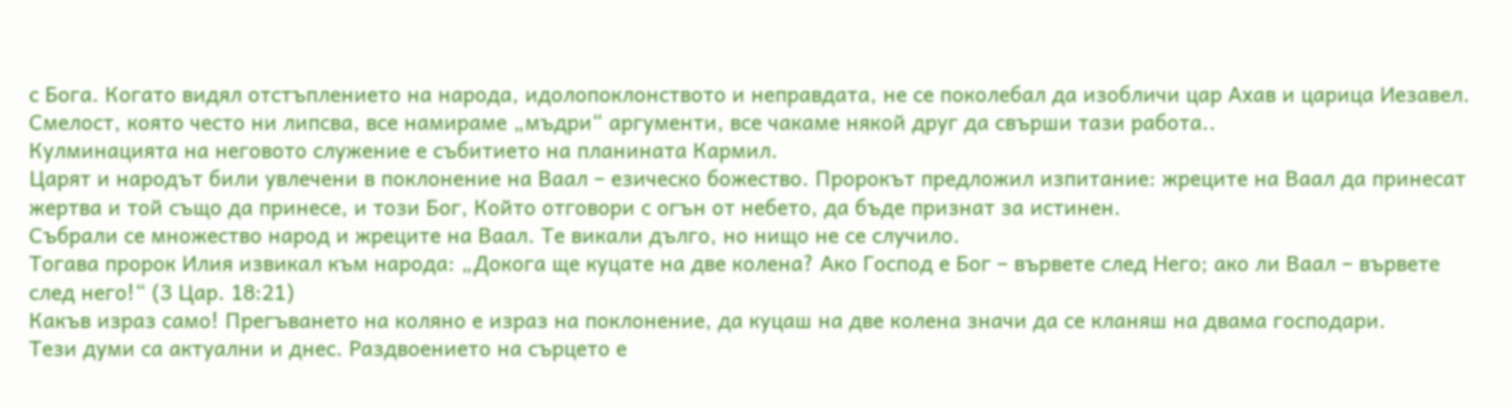с Бога. Когато видял отстъплението на народа, идолопоклонството и неправдата, не се поколебал да изобличи цар Ахав и царица Иезавел. Смелост, която често ни липсва, все намираме „мъдри“ аргументи, все чакаме някой друг да свърши тази работа..
Кулминацията на неговото служение е събитието на планината Кармил.
Царят и народът били увлечени в поклонение на Ваал – езическо божество. Пророкът предложил изпитание: жреците на Ваал да принесат жертва и той също да принесе, и този Бог, Който отговори с огън от небето, да бъде признат за истинен.
Събрали се множество народ и жреците на Ваал. Те викали дълго, но нищо не се случило.
Тогава пророк Илия извикал към народа: „Докога ще куцате на две колена? Ако Господ е Бог – вървете след Него; ако ли Ваал – вървете след него!“ (3 Цар. 18:21)
Какъв израз само! Прегъването на коляно е израз на поклонение, да куцаш на две колена значи да се кланяш на двама господари.
Тези думи са актуални и днес. Раздвоението на сърцето е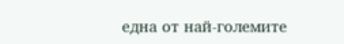една от най-големите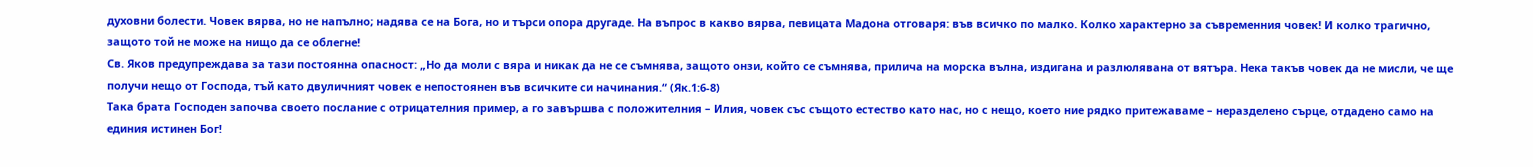духовни болести. Човек вярва, но не напълно; надява се на Бога, но и търси опора другаде. На въпрос в какво вярва, певицата Мадона отговаря: във всичко по малко. Колко характерно за съвременния човек! И колко трагично, защото той не може на нищо да се облегне!
Св. Яков предупреждава за тази постоянна опасност: „Но да моли с вяра и никак да не се съмнява, защото онзи, който се съмнява, прилича на морска вълна, издигана и разлюлявана от вятъра. Нека такъв човек да не мисли, че ще получи нещо от Господа, тъй като двуличният човек е непостоянен във всичките си начинания.“ (Як.1:6-8)
Така брата Господен започва своето послание с отрицателния пример, а го завършва с положителния – Илия, човек със същото естество като нас, но с нещо, което ние рядко притежаваме – неразделено сърце, отдадено само на единия истинен Бог!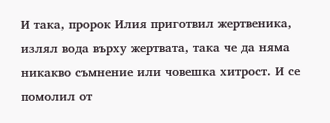И така, пророк Илия приготвил жертвеника, излял вода върху жертвата, така че да няма никакво съмнение или човешка хитрост. И се помолил от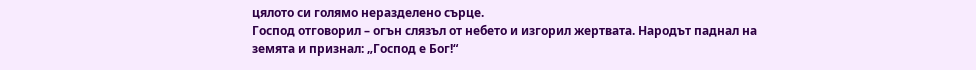цялото си голямо неразделено сърце.
Господ отговорил – огън слязъл от небето и изгорил жертвата. Народът паднал на земята и признал: „Господ е Бог!“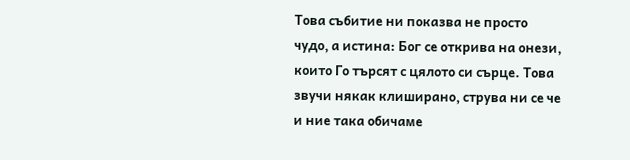Това събитие ни показва не просто чудо, а истина: Бог се открива на онези, които Го търсят с цялото си сърце. Това звучи някак клиширано, струва ни се че и ние така обичаме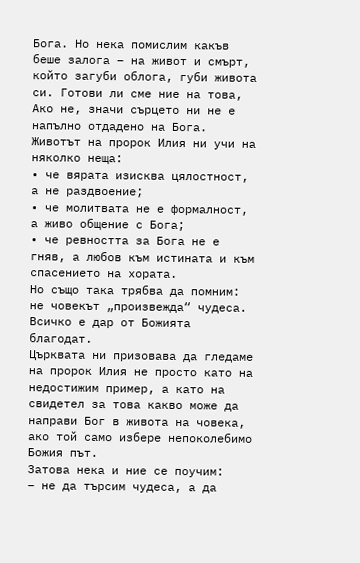Бога. Но нека помислим какъв беше залога – на живот и смърт, който загуби облога, губи живота си. Готови ли сме ние на това, Ако не, значи сърцето ни не е напълно отдадено на Бога.
Животът на пророк Илия ни учи на няколко неща:
• че вярата изисква цялостност, а не раздвоение;
• че молитвата не е формалност, а живо общение с Бога;
• че ревността за Бога не е гняв, а любов към истината и към спасението на хората.
Но също така трябва да помним: не човекът „произвежда“ чудеса. Всичко е дар от Божията благодат.
Църквата ни призовава да гледаме на пророк Илия не просто като на недостижим пример, а като на свидетел за това какво може да направи Бог в живота на човека, ако той само избере непоколебимо Божия път.
Затова нека и ние се поучим:
– не да търсим чудеса, а да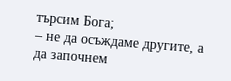търсим Бога;
– не да осъждаме другите, а да започнем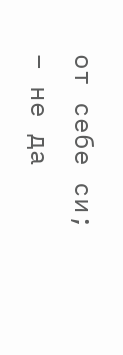от себе си;
– не да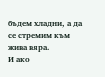бъдем хладни, а да се стремим към жива вяра.
И ако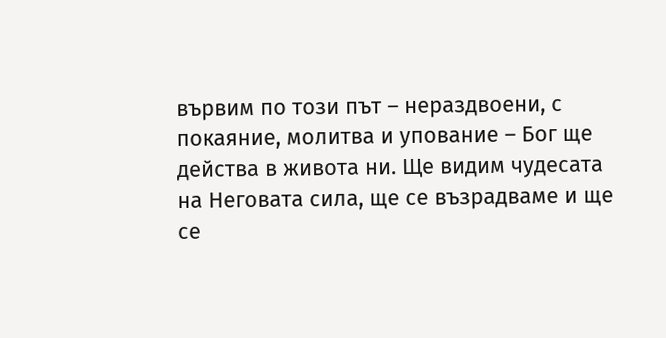вървим по този път – нераздвоени, с покаяние, молитва и упование – Бог ще действа в живота ни. Ще видим чудесата на Неговата сила, ще се възрадваме и ще се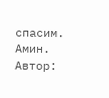спасим. Амин.
Автор: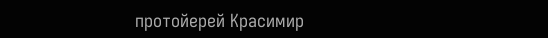протойерей Красимир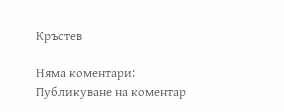Кръстев

Няма коментари:
Публикуване на коментар